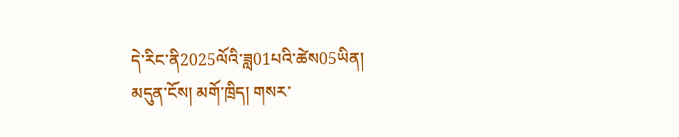དེ་རིང་ནི2025ལོའི་ཟླ01པའི་ཚེས05ཡིན།
མདུན་ངོས། མགོ་ཁྲིད། གསར་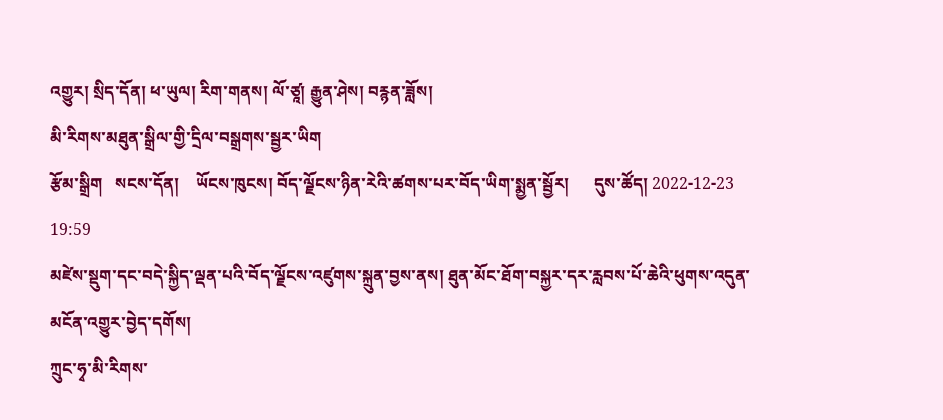འགྱུར། སྲིད་དོན། ཕ་ཡུལ། རིག་གནས། ལོ་ཙཱ། རྒྱུན་ཤེས། བརྙན་ཟློས།
མི་རིགས་མཐུན་སྒྲིལ་གྱི་དྲིལ་བསྒྲགས་སྦྱར་ཡིག
རྩོམ་སྒྲིག   སངས་དོན།    ཡོངས་ཁུངས། བོད་ལྗོངས་ཉིན་རེའི་ཚགས་པར་བོད་ཡིག་སྨྱན་སྦྱོར།      དུས་ཚོད། 2022-12-23  19:59
མཛེས་སྡུག་དང་བདེ་སྐྱིད་ལྡན་པའི་བོད་ལྗོངས་འཛུགས་སྐྲུན་བྱས་ནས། ཐུན་མོང་ཐོག་བསྐྱར་དར་རླབས་པོ་ཆེའི་ཕུགས་འདུན་མངོན་འགྱུར་བྱེད་དགོས།
ཀྲུང་ཧྭ་མི་རིགས་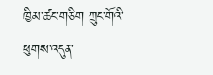ཁྱིམ་ཚང་གཅིག ཀྲུང་གོའི་ཕུགས་འདུན་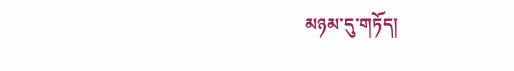མཉམ་དུ་གཏོད།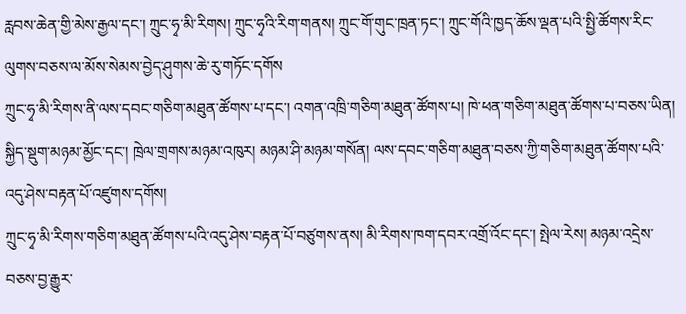རླབས་ཆེན་གྱི་མེས་རྒྱལ་དང་། ཀྲུང་ཧྭ་མི་རིགས། ཀྲུང་ཧྭའི་རིག་གནས། ཀྲུང་གོ་གུང་ཁྲན་ཏང་། ཀྲུང་གོའི་ཁྱད་ཆོས་ལྡན་པའི་སྤྱི་ཚོགས་རིང་ལུགས་བཅས་ལ་མོས་སེམས་བྱེད་ཤུགས་ཆེ་རུ་གཏོང་དགོས
ཀྲུང་ཧྭ་མི་རིགས་ནི་ལས་དབང་གཅིག་མཐུན་ཚོགས་པ་དང་། འགན་འཁྲི་གཅིག་མཐུན་ཚོགས་པ། ཁེ་ཕན་གཅིག་མཐུན་ཚོགས་པ་བཅས་ཡིན།
སྐྱིད་སྡུག་མཉམ་མྱོང་དང་། ཁྲེལ་གྲགས་མཉམ་འཁུར། མཉམ་ཤི་མཉམ་གསོན། ལས་དབང་གཅིག་མཐུན་བཅས་ཀྱི་གཅིག་མཐུན་ཚོགས་པའི་འདུ་ཤེས་བརྟན་པོ་འཛུགས་དགོས།
ཀྲུང་ཧྭ་མི་རིགས་གཅིག་མཐུན་ཚོགས་པའི་འདུ་ཤེས་བརྟན་པོ་བཙུགས་ནས། མི་རིགས་ཁག་དབར་འགྲོ་འོང་དང་། སྤེལ་རེས། མཉམ་འདྲེས་བཅས་བྱ་རྒྱུར་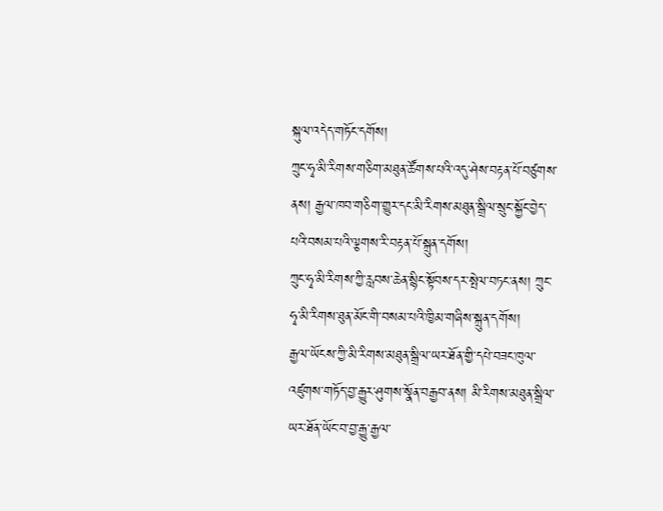སྐུལ་འདེད་གཏོང་དགོས།
ཀྲུང་ཧྭ་མི་རིགས་གཅིག་མཐུན་ཚོགས་པའི་འདུ་ཤེས་བརྟན་པོ་བཙུགས་ནས། རྒྱལ་ཁབ་གཅིག་གྱུར་དང་མི་རིགས་མཐུན་སྒྲིལ་སྲུང་སྐྱོང་བྱེད་པའི་བསམ་པའི་ལྕགས་རི་བརྟན་པོ་སྐྲུན་དགོས།
ཀྲུང་ཧྭ་མི་རིགས་ཀྱི་རླབས་ཆེན་སྙིང་སྟོབས་དར་སྤེལ་བཏང་ནས། ཀྲུང་ཧྭ་མི་རིགས་ཐུན་མོང་གི་བསམ་པའི་ཁྱིམ་གཞིས་སྐྲུན་དགོས།
རྒྱལ་ཡོངས་ཀྱི་མི་རིགས་མཐུན་སྒྲིལ་ཡར་ཐོན་གྱི་དཔེ་བཟང་ཁུལ་འཛུགས་གཏོད་བྱ་རྒྱུར་ཤུགས་སྣོན་བརྒྱབ་ནས། མི་རིགས་མཐུན་སྒྲིལ་ཡར་ཐོན་ཡོང་བ་བྱ་རྒྱུ་རྒྱལ་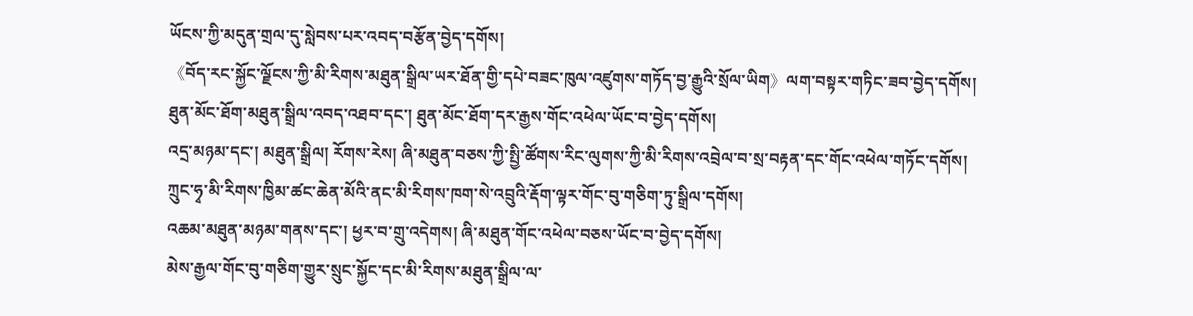ཡོངས་ཀྱི་མདུན་གྲལ་དུ་སླེབས་པར་འབད་བརྩོན་བྱེད་དགོས།
《བོད་རང་སྐྱོང་ལྗོངས་ཀྱི་མི་རིགས་མཐུན་སྒྲིལ་ཡར་ཐོན་གྱི་དཔེ་བཟང་ཁུལ་འཛུགས་གཏོད་བྱ་རྒྱུའི་སྲོལ་ཡིག》ལག་བསྟར་གཏིང་ཟབ་བྱེད་དགོས།
ཐུན་མོང་ཐོག་མཐུན་སྒྲིལ་འབད་འཐབ་དང་། ཐུན་མོང་ཐོག་དར་རྒྱས་གོང་འཕེལ་ཡོང་བ་བྱེད་དགོས།
འདྲ་མཉམ་དང་། མཐུན་སྒྲིལ། རོགས་རེས། ཞི་མཐུན་བཅས་ཀྱི་སྤྱི་ཚོགས་རིང་ལུགས་ཀྱི་མི་རིགས་འབྲེལ་བ་སྲ་བརྟན་དང་གོང་འཕེལ་གཏོང་དགོས།
ཀྲུང་ཧྭ་མི་རིགས་ཁྱིམ་ཚང་ཆེན་མོའི་ནང་མི་རིགས་ཁག་སེ་འབྲུའི་རྡོག་ལྟར་གོང་བུ་གཅིག་ཏུ་སྒྲིལ་དགོས།
འཆམ་མཐུན་མཉམ་གནས་དང་། ཕྱར་བ་གྲུ་འདེགས། ཞི་མཐུན་གོང་འཕེལ་བཅས་ཡོང་བ་བྱེད་དགོས།
མེས་རྒྱལ་གོང་བུ་གཅིག་གྱུར་སྲུང་སྐྱོང་དང་མི་རིགས་མཐུན་སྒྲིལ་ལ་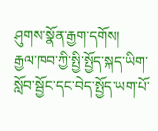ཤུགས་སྣོན་རྒྱག་དགོས།
རྒྱལ་ཁབ་ཀྱི་སྤྱི་སྤྱོད་སྐད་ཡིག་སློབ་སྦྱོང་དང་བེད་སྤྱོད་ཡག་པོ་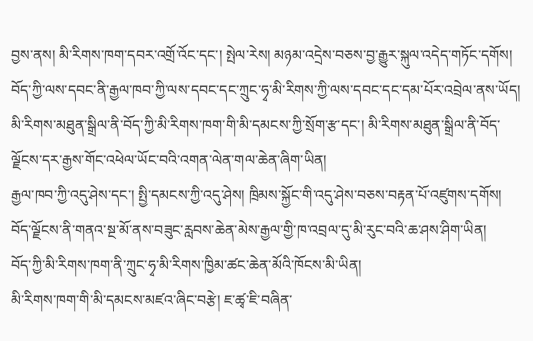བྱས་ནས། མི་རིགས་ཁག་དབར་འགྲོ་འོང་དང་། སྤེལ་རེས། མཉམ་འདྲེས་བཅས་བྱ་རྒྱུར་སྐུལ་འདེད་གཏོང་དགོས།
བོད་ཀྱི་ལས་དབང་ནི་རྒྱལ་ཁབ་ཀྱི་ལས་དབང་དང་ཀྲུང་ཧྭ་མི་རིགས་ཀྱི་ལས་དབང་དང་དམ་པོར་འབྲེལ་ནས་ཡོད།
མི་རིགས་མཐུན་སྒྲིལ་ནི་བོད་ཀྱི་མི་རིགས་ཁག་གི་མི་དམངས་ཀྱི་སྲོག་རྩ་དང་། མི་རིགས་མཐུན་སྒྲིལ་ནི་བོད་ལྗོངས་དར་རྒྱས་གོང་འཕེལ་ཡོང་བའི་འགན་ལེན་གལ་ཆེན་ཞིག་ཡིན།
རྒྱལ་ཁབ་ཀྱི་འདུ་ཤེས་དང་། སྤྱི་དམངས་ཀྱི་འདུ་ཤེས། ཁྲིམས་སྐྱོང་གི་འདུ་ཤེས་བཅས་བརྟན་པོ་འཛུགས་དགོས།
བོད་ལྗོངས་ནི་གནའ་སྔ་མོ་ནས་བཟུང་རླབས་ཆེན་མེས་རྒྱལ་གྱི་ཁ་འབྲལ་དུ་མི་རུང་བའི་ཆ་ཤས་ཤིག་ཡིན།
བོད་ཀྱི་མི་རིགས་ཁག་ནི་ཀྲུང་ཧྭ་མི་རིགས་ཁྱིམ་ཚང་ཆེན་མོའི་ཁོངས་མི་ཡིན།
མི་རིགས་ཁག་གི་མི་དམངས་མཛའ་ཞིང་བརྩེ། ཇ་ཚྭ་ཇི་བཞིན་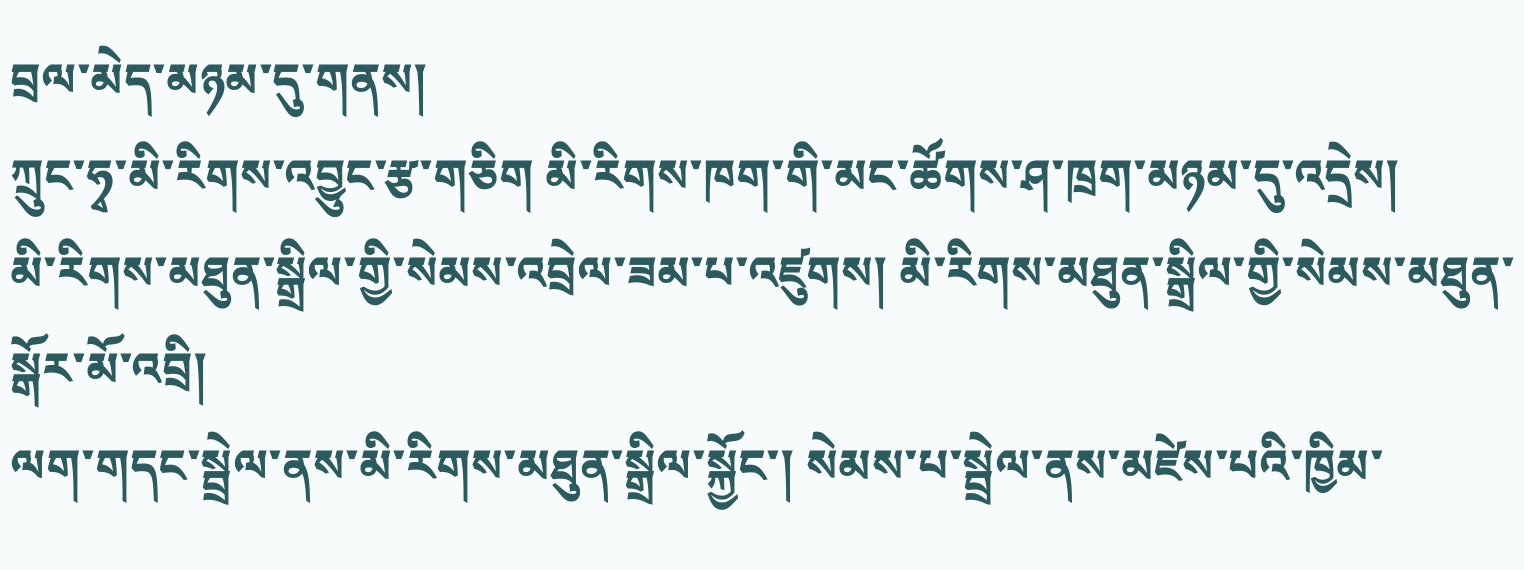བྲལ་མེད་མཉམ་དུ་གནས།
ཀྲུང་ཧྭ་མི་རིགས་འབྱུང་རྩ་གཅིག མི་རིགས་ཁག་གི་མང་ཚོགས་ཤ་ཁྲག་མཉམ་དུ་འདྲེས།
མི་རིགས་མཐུན་སྒྲིལ་གྱི་སེམས་འབྲེལ་ཟམ་པ་འཛུགས། མི་རིགས་མཐུན་སྒྲིལ་གྱི་སེམས་མཐུན་སྒོར་མོ་འབྲི།
ལག་གདང་སྦྲེལ་ནས་མི་རིགས་མཐུན་སྒྲིལ་སྐྱོང་། སེམས་པ་སྦྲེལ་ནས་མཛེས་པའི་ཁྱིམ་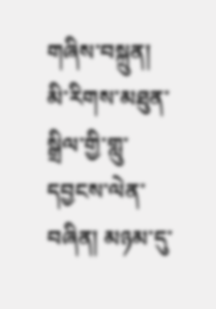གཞིས་བསྐྲུན།
མི་རིགས་མཐུན་སྒྲིལ་གྱི་གླུ་དབྱངས་ལེན་བཞིན། མཉམ་དུ་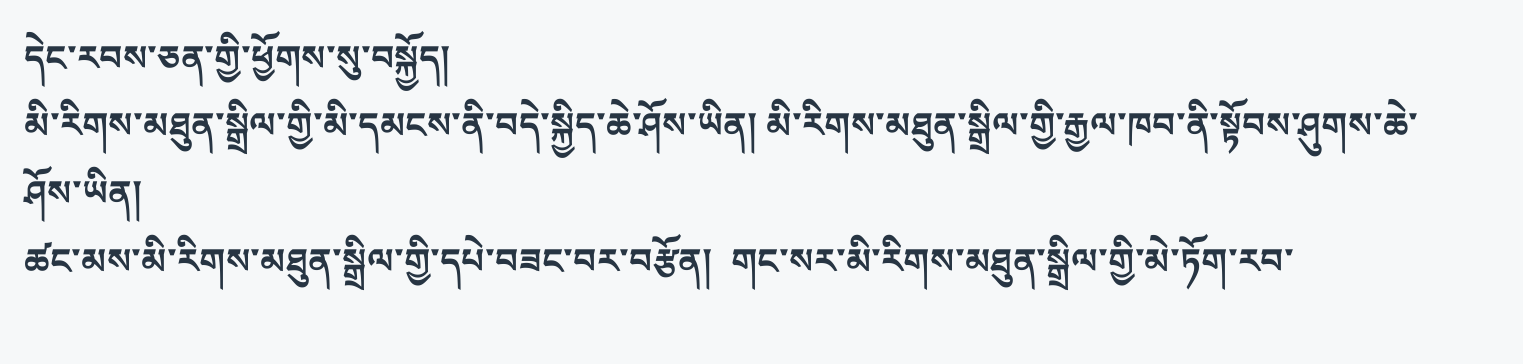དེང་རབས་ཅན་གྱི་ཕྱོགས་སུ་བསྐྱོད།
མི་རིགས་མཐུན་སྒྲིལ་གྱི་མི་དམངས་ནི་བདེ་སྐྱིད་ཆེ་ཤོས་ཡིན། མི་རིགས་མཐུན་སྒྲིལ་གྱི་རྒྱལ་ཁབ་ནི་སྟོབས་ཤུགས་ཆེ་ཤོས་ཡིན།
ཚང་མས་མི་རིགས་མཐུན་སྒྲིལ་གྱི་དཔེ་བཟང་བར་བརྩོན།  གང་སར་མི་རིགས་མཐུན་སྒྲིལ་གྱི་མེ་ཏོག་རབ་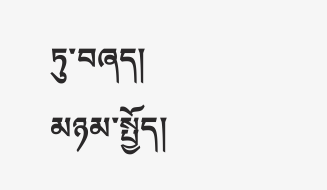ཏུ་བཞད།
མཉམ་སྤྱོད།